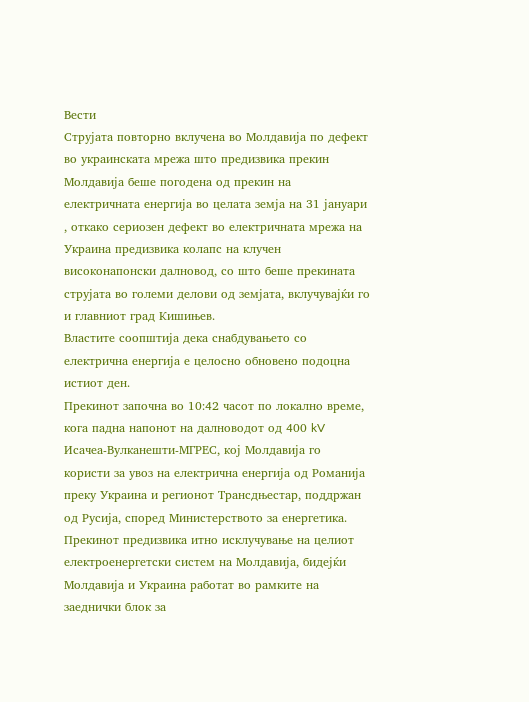Вести
Струјата повторно вклучена во Молдавија по дефект во украинската мрежа што предизвика прекин
Молдавија беше погоденa од прекин на електричната енергија во целата земја на 31 јануари , откако сериозен дефект во електричната мрежа на Украина предизвика колапс на клучен високонапонски далновод, со што беше прекината струјата во големи делови од земјата, вклучувајќи го и главниот град Кишињев.
Властите соопштија дека снабдувањето со електрична енергија е целосно обновено подоцна истиот ден.
Прекинот започна во 10:42 часот по локално време, кога падна напонот на далноводот од 400 kV Исачеа-Вулканешти-МГРЕС, кој Молдавија го користи за увоз на електрична енергија од Романија преку Украина и регионот Трансдњестар, поддржан од Русија, според Министерството за енергетика.
Прекинот предизвика итно исклучување на целиот електроенергетски систем на Молдавија, бидејќи Молдавија и Украина работат во рамките на заеднички блок за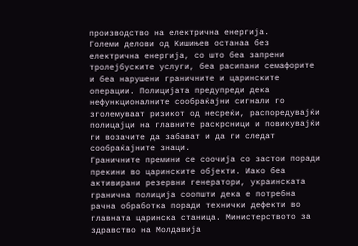производство на електрична енергија.
Големи делови од Кишињев останаа без електрична енергија, со што беа запрени тролејбуските услуги, беа расипани семафорите и беа нарушени граничните и царинските операции. Полицијата предупреди дека нефункционалните сообраќајни сигнали го зголемуваат ризикот од несреќи, распоредувајќи полицајци на главните раскрсници и повикувајќи ги возачите да забават и да ги следат сообраќајните знаци.
Граничните премини се соочија со застои поради прекини во царинските објекти. Иако беа активирани резервни генератори, украинската гранична полиција соопшти дека е потребна рачна обработка поради технички дефекти во главната царинска станица. Министерството за здравство на Молдавија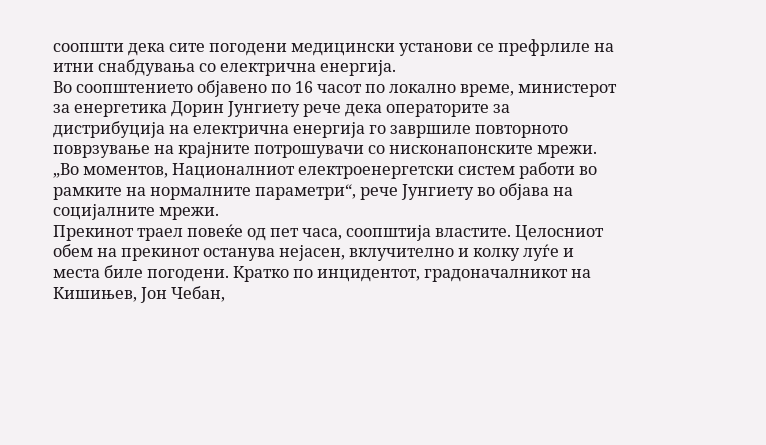соопшти дека сите погодени медицински установи се префрлиле на итни снабдувања со електрична енергија.
Во соопштението објавено по 16 часот по локално време, министерот за енергетика Дорин Јунгиету рече дека операторите за дистрибуција на електрична енергија го завршиле повторното поврзување на крајните потрошувачи со нисконапонските мрежи.
„Во моментов, Националниот електроенергетски систем работи во рамките на нормалните параметри“, рече Јунгиету во објава на социјалните мрежи.
Прекинот траел повеќе од пет часа, соопштија властите. Целосниот обем на прекинот останува нејасен, вклучително и колку луѓе и места биле погодени. Кратко по инцидентот, градоначалникот на Кишињев, Јон Чебан,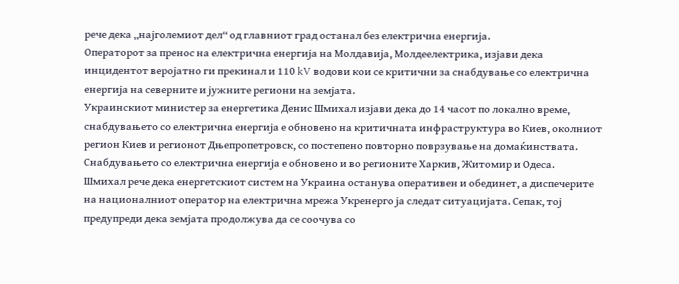рече дека „најголемиот дел“ од главниот град останал без електрична енергија.
Операторот за пренос на електрична енергија на Молдавија, Молдеелектрика, изјави дека инцидентот веројатно ги прекинал и 110 kV водови кои се критични за снабдување со електрична енергија на северните и јужните региони на земјата.
Украинскиот министер за енергетика Денис Шмихал изјави дека до 14 часот по локално време, снабдувањето со електрична енергија е обновено на критичната инфраструктура во Киев, околниот регион Киев и регионот Дњепропетровск, со постепено повторно поврзување на домаќинствата. Снабдувањето со електрична енергија е обновено и во регионите Харкив, Житомир и Одеса.
Шмихал рече дека енергетскиот систем на Украина останува оперативен и обединет, а диспечерите на националниот оператор на електрична мрежа Укренерго ја следат ситуацијата. Сепак, тој предупреди дека земјата продолжува да се соочува со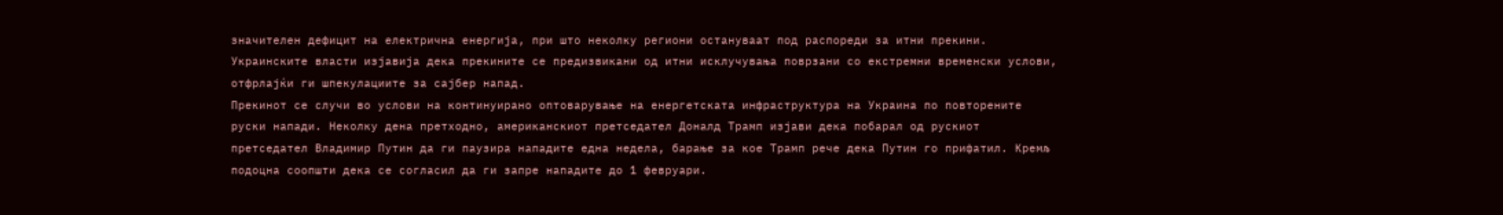значителен дефицит на електрична енергија, при што неколку региони остануваат под распореди за итни прекини.
Украинските власти изјавија дека прекините се предизвикани од итни исклучувања поврзани со екстремни временски услови, отфрлајќи ги шпекулациите за сајбер напад.
Прекинот се случи во услови на континуирано оптоварување на енергетската инфраструктура на Украина по повторените руски напади. Неколку дена претходно, американскиот претседател Доналд Трамп изјави дека побарал од рускиот претседател Владимир Путин да ги паузира нападите една недела, барање за кое Трамп рече дека Путин го прифатил. Кремљ подоцна соопшти дека се согласил да ги запре нападите до 1 февруари.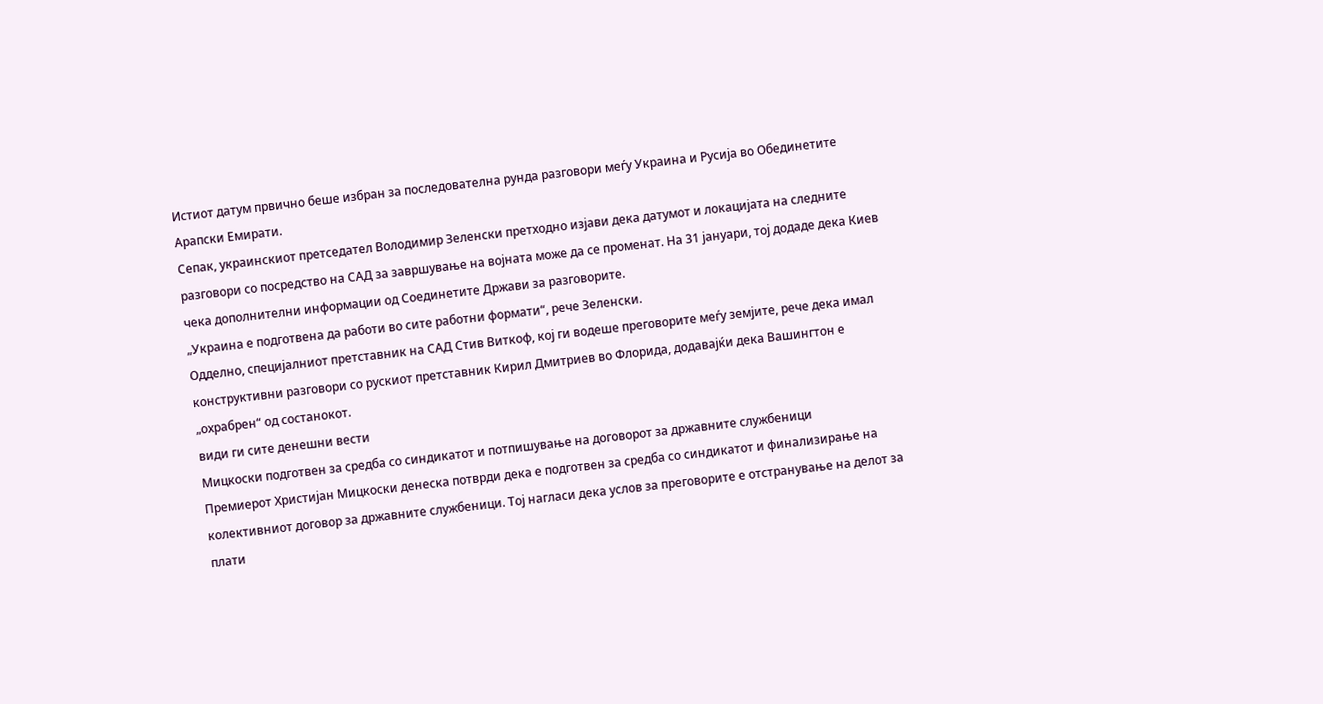Истиот датум првично беше избран за последователна рунда разговори меѓу Украина и Русија во Обединетите Арапски Емирати.
Сепак, украинскиот претседател Володимир Зеленски претходно изјави дека датумот и локацијата на следните разговори со посредство на САД за завршување на војната може да се променат. На 31 јануари, тој додаде дека Киев чека дополнителни информации од Соединетите Држави за разговорите.
„Украина е подготвена да работи во сите работни формати“, рече Зеленски.
Одделно, специјалниот претставник на САД Стив Виткоф, кој ги водеше преговорите меѓу земјите, рече дека имал конструктивни разговори со рускиот претставник Кирил Дмитриев во Флорида, додавајќи дека Вашингтон е „охрабрен“ од состанокот.
види ги сите денешни вести
Мицкоски подготвен за средба со синдикатот и потпишување на договорот за државните службеници
Премиерот Христијан Мицкоски денеска потврди дека е подготвен за средба со синдикатот и финализирање на колективниот договор за државните службеници. Тој нагласи дека услов за преговорите е отстранување на делот за плати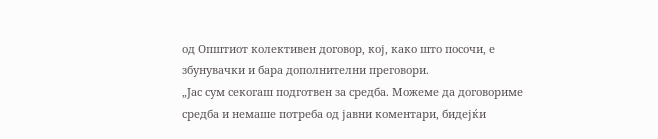од Општиот колективен договор, кој, како што посочи, е збунувачки и бара дополнителни преговори.
„Јас сум секогаш подготвен за средба. Можеме да договориме средба и немаше потреба од јавни коментари, бидејќи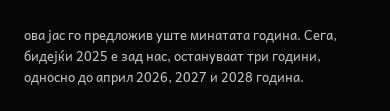ова јас го предложив уште минатата година. Сега, бидејќи 2025 е зад нас, остануваат три години, односно до април 2026, 2027 и 2028 година.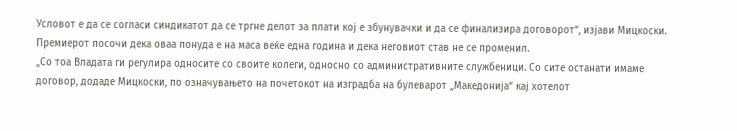Условот е да се согласи синдикатот да се тргне делот за плати кој е збунувачки и да се финализира договорот“, изјави Мицкоски.
Премиерот посочи дека оваа понуда е на маса веќе една година и дека неговиот став не се променил.
„Со тоа Владата ги регулира односите со своите колеги, односно со административните службеници. Со сите останати имаме договор, додаде Мицкоски, по означувањето на почетокот на изградба на булеварот „Македонија“ кај хотелот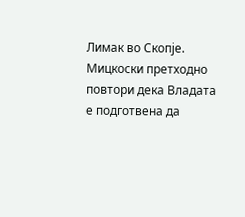Лимак во Скопје.
Мицкоски претходно повтори дека Владата е подготвена да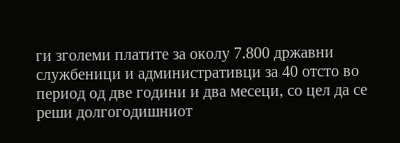ги зголеми платите за околу 7.800 државни службеници и административци за 40 отсто во период од две години и два месеци, со цел да се реши долгогодишниот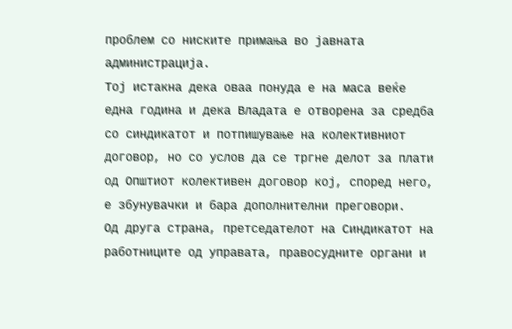проблем со ниските примања во јавната администрација.
Тој истакна дека оваа понуда е на маса веќе една година и дека Владата е отворена за средба со синдикатот и потпишување на колективниот договор, но со услов да се тргне делот за плати од Општиот колективен договор кој, според него, е збунувачки и бара дополнителни преговори.
Од друга страна, претседателот на Синдикатот на работниците од управата, правосудните органи и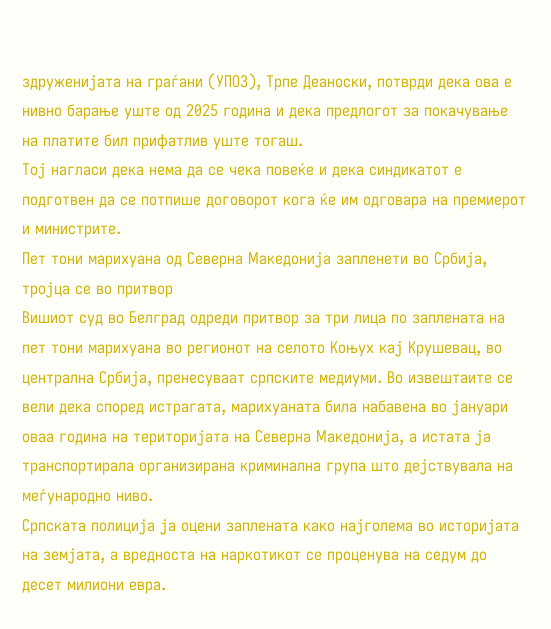здруженијата на граѓани (УПОЗ), Трпе Деаноски, потврди дека ова е нивно барање уште од 2025 година и дека предлогот за покачување на платите бил прифатлив уште тогаш.
Тој нагласи дека нема да се чека повеќе и дека синдикатот е подготвен да се потпише договорот кога ќе им одговара на премиерот и министрите.
Пет тони марихуана од Северна Македонија запленети во Србија, тројца се во притвор
Вишиот суд во Белград одреди притвор за три лица по заплената на пет тони марихуана во регионот на селото Коњух кај Крушевац, во централна Србија, пренесуваат српските медиуми. Во извештаите се вели дека според истрагата, марихуаната била набавена во јануари оваа година на територијата на Северна Македонија, а истата ја транспортирала организирана криминална група што дејствувала на меѓународно ниво.
Српската полиција ја оцени заплената како најголема во историјата на земјата, а вредноста на наркотикот се проценува на седум до десет милиони евра.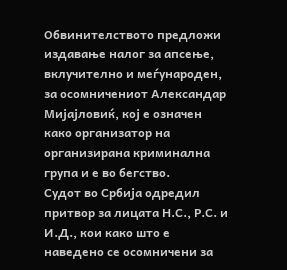Обвинителството предложи издавање налог за апсење, вклучително и меѓународен, за осомничениот Александар Мијајловиќ, кој е означен како организатор на организирана криминална група и е во бегство.
Судот во Србија одредил притвор за лицата Н.С., Р.С. и И.Д., кои како што е наведено се осомничени за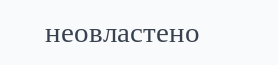неовластено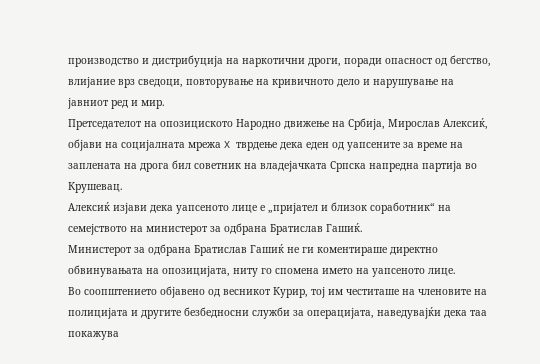производство и дистрибуција на наркотични дроги, поради опасност од бегство, влијание врз сведоци, повторување на кривичното дело и нарушување на јавниот ред и мир.
Претседателот на опозициското Народно движење на Србија, Мирослав Алексиќ, објави на социјалната мрежа X тврдење дека еден од уапсените за време на заплената на дрога бил советник на владејачката Српска напредна партија во Крушевац.
Алексиќ изјави дека уапсеното лице е „пријател и близок соработник“ на семејството на министерот за одбрана Братислав Гашиќ.
Министерот за одбрана Братислав Гашиќ не ги коментираше директно обвинувањата на опозицијата, ниту го спомена името на уапсеното лице.
Во соопштението објавено од весникот Курир, тој им честиташе на членовите на полицијата и другите безбедносни служби за операцијата, наведувајќи дека таа покажува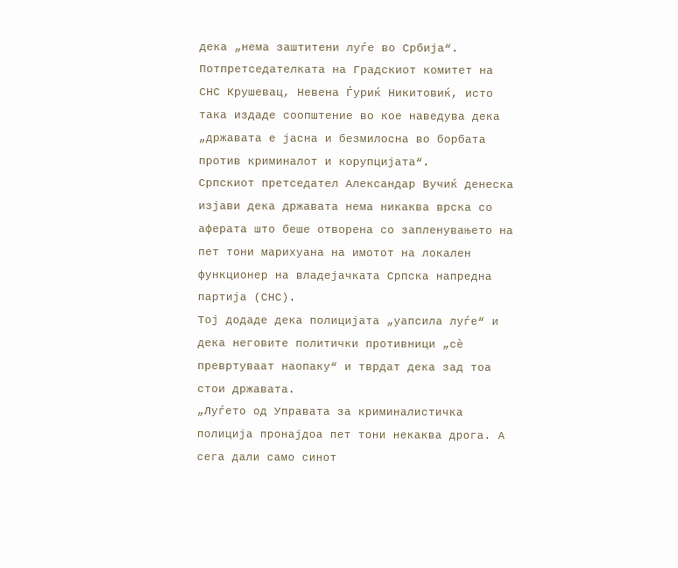дека „нема заштитени луѓе во Србија“.
Потпретседателката на Градскиот комитет на СНС Крушевац, Невена Ѓуриќ Никитовиќ, исто така издаде соопштение во кое наведува дека „државата е јасна и безмилосна во борбата против криминалот и корупцијата“.
Српскиот претседател Александар Вучиќ денеска изјави дека државата нема никаква врска со аферата што беше отворена со запленувањето на пет тони марихуана на имотот на локален функционер на владејачката Српска напредна партија (СНС).
Тој додаде дека полицијата „уапсила луѓе“ и дека неговите политички противници „сè превртуваат наопаку“ и тврдат дека зад тоа стои државата.
„Луѓето од Управата за криминалистичка полиција пронајдоа пет тони некаква дрога. А сега дали само синот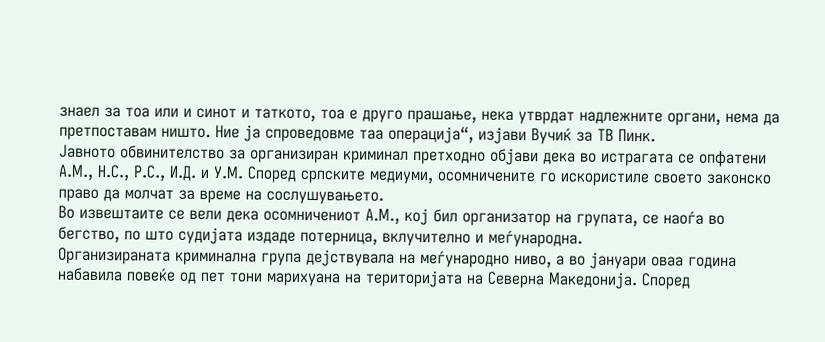знаел за тоа или и синот и таткото, тоа е друго прашање, нека утврдат надлежните органи, нема да претпоставам ништо. Ние ја спроведовме таа операција“, изјави Вучиќ за ТВ Пинк.
Јавното обвинителство за организиран криминал претходно објави дека во истрагата се опфатени А.М., Н.С., Р.С., И.Д. и У.М. Според српските медиуми, осомничените го искористиле своето законско право да молчат за време на сослушувањето.
Во извештаите се вели дека осомничениот А.М., кој бил организатор на групата, се наоѓа во бегство, по што судијата издаде потерница, вклучително и меѓународна.
Организираната криминална група дејствувала на меѓународно ниво, а во јануари оваа година набавила повеќе од пет тони марихуана на територијата на Северна Македонија. Според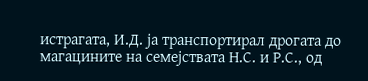истрагата, И.Д. ја транспортирал дрогата до магацините на семејствата Н.С. и Р.С., од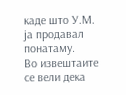каде што У.М. ја продавал понатаму.
Во извештаите се вели дека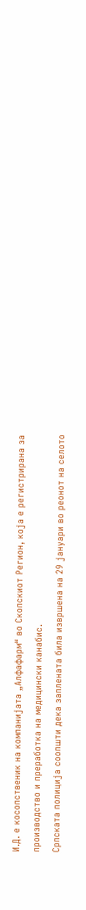И.Д. е косопственик на компанијата „Алфафарм“ во Скопскиот Регион, која е регистрирана за производство и преработка на медицински канабис.
Српската полиција соопшти дека заплената била извршена на 29 јануари во реонот на селото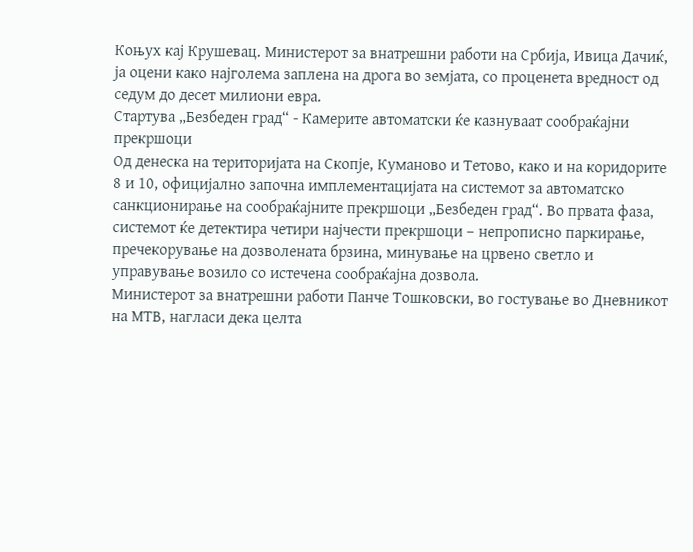Коњух кај Крушевац. Министерот за внатрешни работи на Србија, Ивица Дачиќ, ја оцени како најголема заплена на дрога во земјата, со проценета вредност од седум до десет милиони евра.
Стартува „Безбеден град“ - Камерите автоматски ќе казнуваат сообраќајни прекршоци
Од денеска на територијата на Скопје, Куманово и Тетово, како и на коридорите 8 и 10, официјално започна имплементацијата на системот за автоматско санкционирање на сообраќајните прекршоци „Безбеден град“. Во првата фаза, системот ќе детектира четири најчести прекршоци – непрописно паркирање, пречекорување на дозволената брзина, минување на црвено светло и управување возило со истечена сообраќајна дозвола.
Министерот за внатрешни работи Панче Тошковски, во гостување во Дневникот на МТВ, нагласи дека целта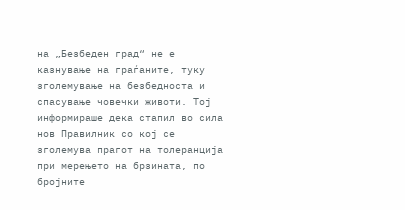на „Безбеден град“ не е казнување на граѓаните, туку зголемување на безбедноста и спасување човечки животи. Тој информираше дека стапил во сила нов Правилник со кој се зголемува прагот на толеранција при мерењето на брзината, по бројните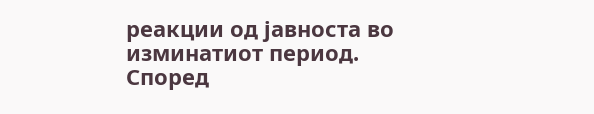реакции од јавноста во изминатиот период.
Според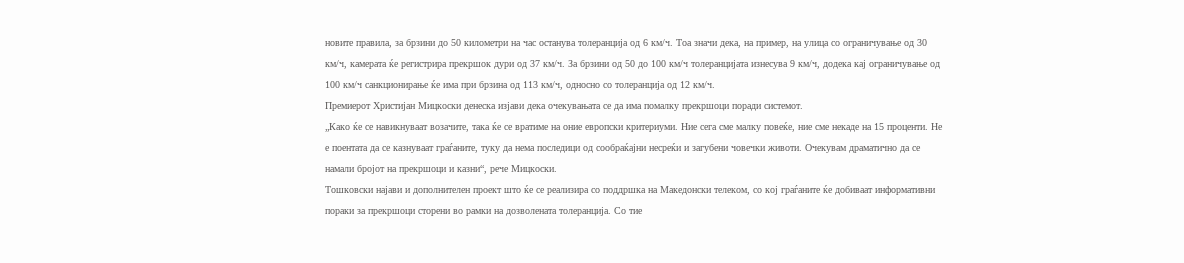новите правила, за брзини до 50 километри на час останува толеранција од 6 км/ч. Тоа значи дека, на пример, на улица со ограничување од 30 км/ч, камерата ќе регистрира прекршок дури од 37 км/ч. За брзини од 50 до 100 км/ч толеранцијата изнесува 9 км/ч, додека кај ограничување од 100 км/ч санкционирање ќе има при брзина од 113 км/ч, односно со толеранција од 12 км/ч.
Премиерот Христијан Мицкоски денеска изјави дека очекувањата се да има помалку прекршоци поради системот.
„Како ќе се навикнуваат возачите, така ќе се вратиме на оние европски критериуми. Ние сега сме малку повеќе, ние сме некаде на 15 проценти. Не е поентата да се казнуваат граѓаните, туку да нема последици од сообраќајни несреќи и загубени човечки животи. Очекувам драматично да се намали бројот на прекршоци и казни“, рече Мицкоски.
Тошковски најави и дополнителен проект што ќе се реализира со поддршка на Македонски телеком, со кој граѓаните ќе добиваат информативни пораки за прекршоци сторени во рамки на дозволената толеранција. Со тие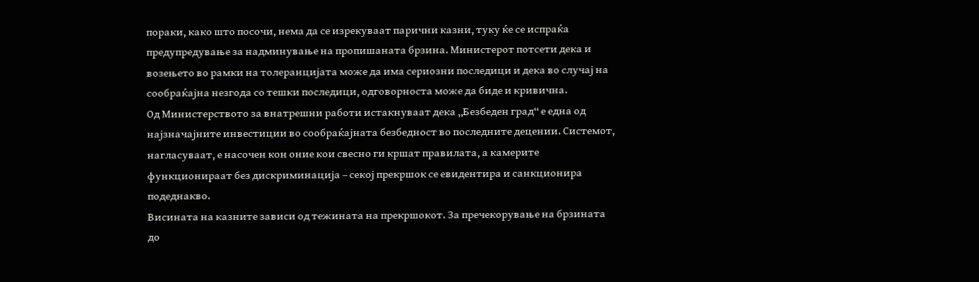пораки, како што посочи, нема да се изрекуваат парични казни, туку ќе се испраќа предупредување за надминување на пропишаната брзина. Министерот потсети дека и возењето во рамки на толеранцијата може да има сериозни последици и дека во случај на сообраќајна незгода со тешки последици, одговорноста може да биде и кривична.
Од Министерството за внатрешни работи истакнуваат дека „Безбеден град“ е една од најзначајните инвестиции во сообраќајната безбедност во последните децении. Системот, нагласуваат, е насочен кон оние кои свесно ги кршат правилата, а камерите функционираат без дискриминација – секој прекршок се евидентира и санкционира подеднакво.
Висината на казните зависи од тежината на прекршокот. За пречекорување на брзината до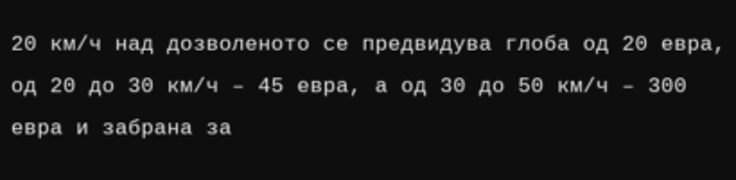20 км/ч над дозволеното се предвидува глоба од 20 евра, од 20 до 30 км/ч – 45 евра, а од 30 до 50 км/ч – 300 евра и забрана за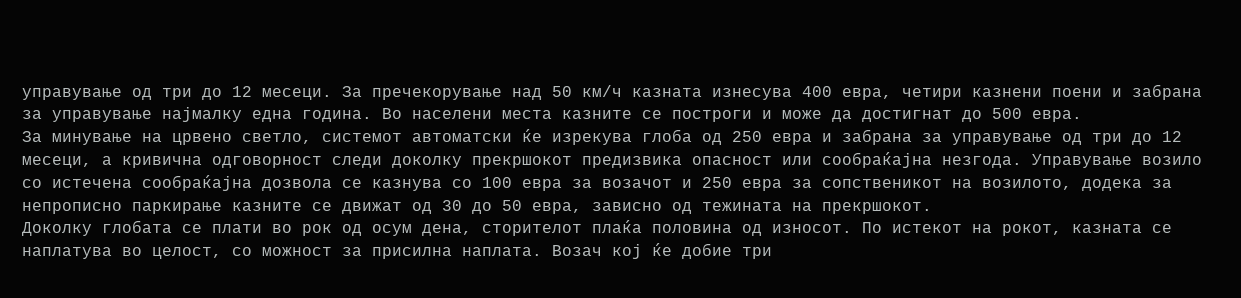управување од три до 12 месеци. За пречекорување над 50 км/ч казната изнесува 400 евра, четири казнени поени и забрана за управување најмалку една година. Во населени места казните се построги и може да достигнат до 500 евра.
За минување на црвено светло, системот автоматски ќе изрекува глоба од 250 евра и забрана за управување од три до 12 месеци, а кривична одговорност следи доколку прекршокот предизвика опасност или сообраќајна незгода. Управување возило со истечена сообраќајна дозвола се казнува со 100 евра за возачот и 250 евра за сопственикот на возилото, додека за непрописно паркирање казните се движат од 30 до 50 евра, зависно од тежината на прекршокот.
Доколку глобата се плати во рок од осум дена, сторителот плаќа половина од износот. По истекот на рокот, казната се наплатува во целост, со можност за присилна наплата. Возач кој ќе добие три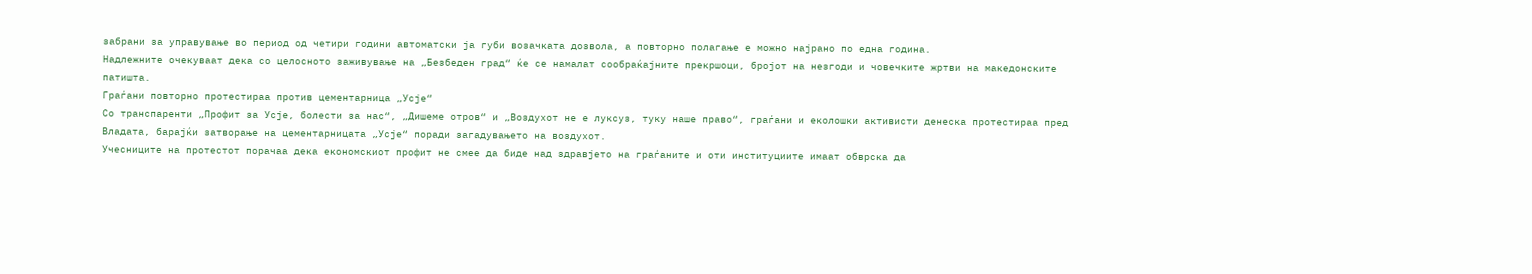забрани за управување во период од четири години автоматски ја губи возачката дозвола, а повторно полагање е можно најрано по една година.
Надлежните очекуваат дека со целосното заживување на „Безбеден град“ ќе се намалат сообраќајните прекршоци, бројот на незгоди и човечките жртви на македонските патишта.
Граѓани повторно протестираа против цементарница „Усје“
Со транспаренти „Профит за Усје, болести за нас“, „Дишеме отров“ и „Воздухот не е луксуз, туку наше право“, граѓани и еколошки активисти денеска протестираа пред Владата, барајќи затворање на цементарницата „Усје“ поради загадувањето на воздухот.
Учесниците на протестот порачаа дека економскиот профит не смее да биде над здравјето на граѓаните и оти институциите имаат обврска да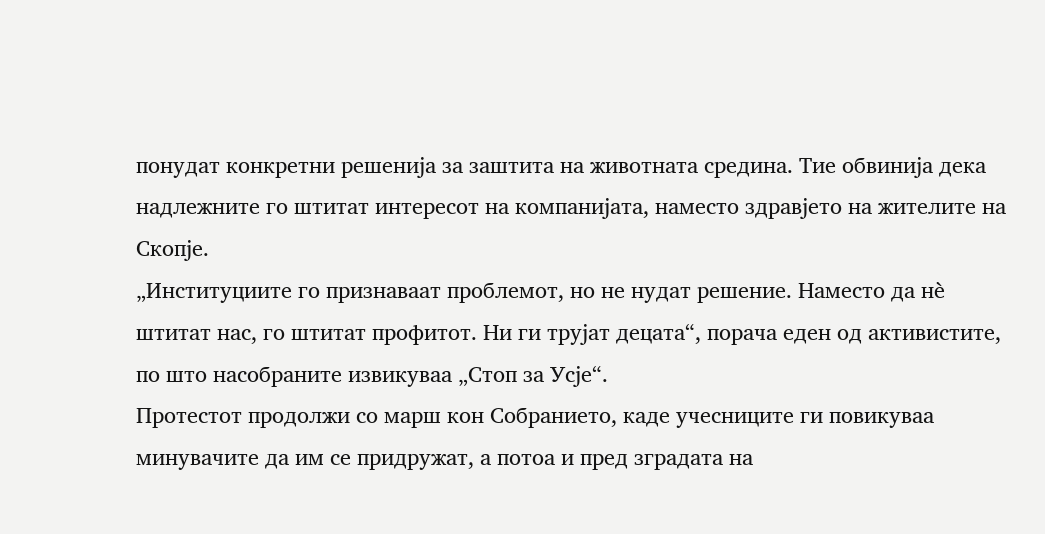понудат конкретни решенија за заштита на животната средина. Тие обвинија дека надлежните го штитат интересот на компанијата, наместо здравјето на жителите на Скопје.
„Институциите го признаваат проблемот, но не нудат решение. Наместо да нè штитат нас, го штитат профитот. Ни ги трујат децата“, порача еден од активистите, по што насобраните извикуваа „Стоп за Усје“.
Протестот продолжи со марш кон Собранието, каде учесниците ги повикуваа минувачите да им се придружат, а потоа и пред зградата на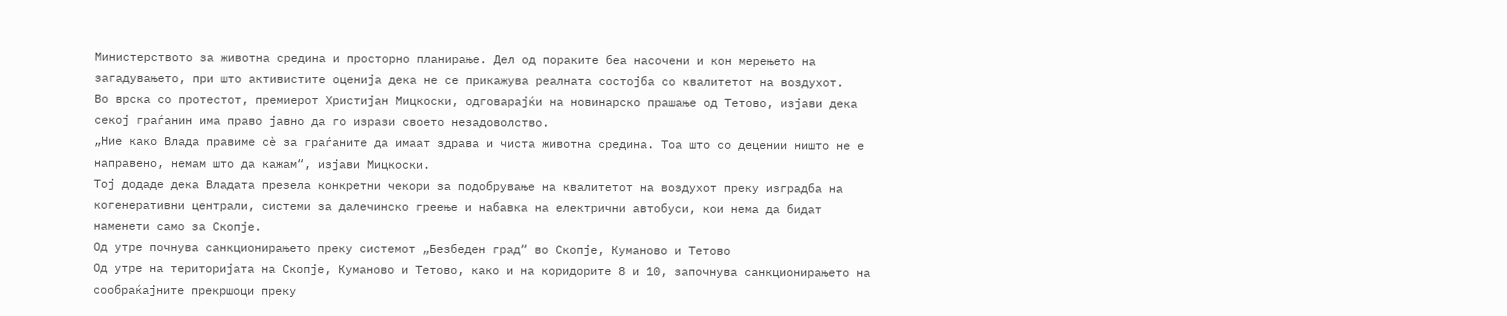Министерството за животна средина и просторно планирање. Дел од пораките беа насочени и кон мерењето на загадувањето, при што активистите оценија дека не се прикажува реалната состојба со квалитетот на воздухот.
Во врска со протестот, премиерот Христијан Мицкоски, одговарајќи на новинарско прашање од Тетово, изјави дека секој граѓанин има право јавно да го изрази своето незадоволство.
„Ние како Влада правиме сè за граѓаните да имаат здрава и чиста животна средина. Тоа што со децении ништо не е направено, немам што да кажам“, изјави Мицкоски.
Тој додаде дека Владата презела конкретни чекори за подобрување на квалитетот на воздухот преку изградба на когенеративни централи, системи за далечинско греење и набавка на електрични автобуси, кои нема да бидат наменети само за Скопје.
Од утре почнува санкционирањето преку системот „Безбеден град“ во Скопје, Куманово и Тетово
Од утре на територијата на Скопје, Куманово и Тетово, како и на коридорите 8 и 10, започнува санкционирањето на сообраќајните прекршоци преку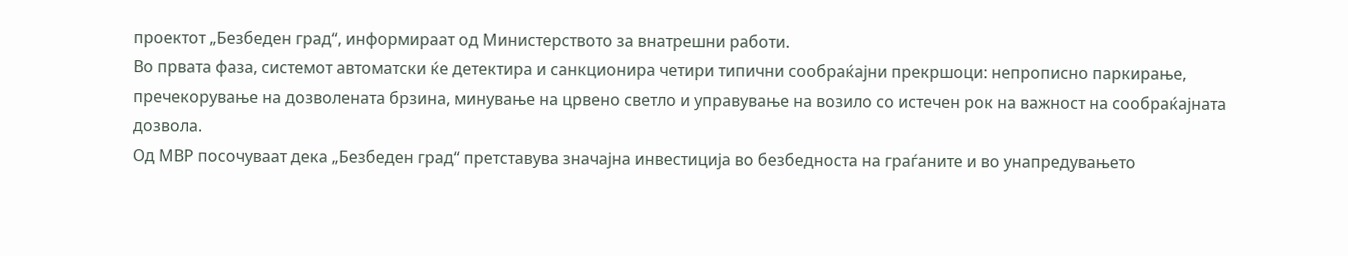проектот „Безбеден град“, информираат од Министерството за внатрешни работи.
Во првата фаза, системот автоматски ќе детектира и санкционира четири типични сообраќајни прекршоци: непрописно паркирање, пречекорување на дозволената брзина, минување на црвено светло и управување на возило со истечен рок на важност на сообраќајната дозвола.
Од МВР посочуваат дека „Безбеден град“ претставува значајна инвестиција во безбедноста на граѓаните и во унапредувањето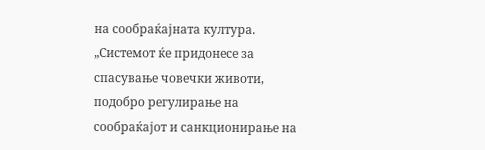на сообраќајната култура.
„Системот ќе придонесе за спасување човечки животи, подобро регулирање на сообраќајот и санкционирање на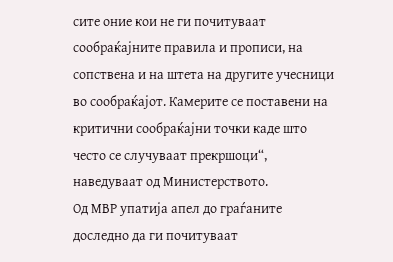сите оние кои не ги почитуваат сообраќајните правила и прописи, на сопствена и на штета на другите учесници во сообраќајот. Камерите се поставени на критични сообраќајни точки каде што често се случуваат прекршоци“, наведуваат од Министерството.
Од МВР упатија апел до граѓаните доследно да ги почитуваат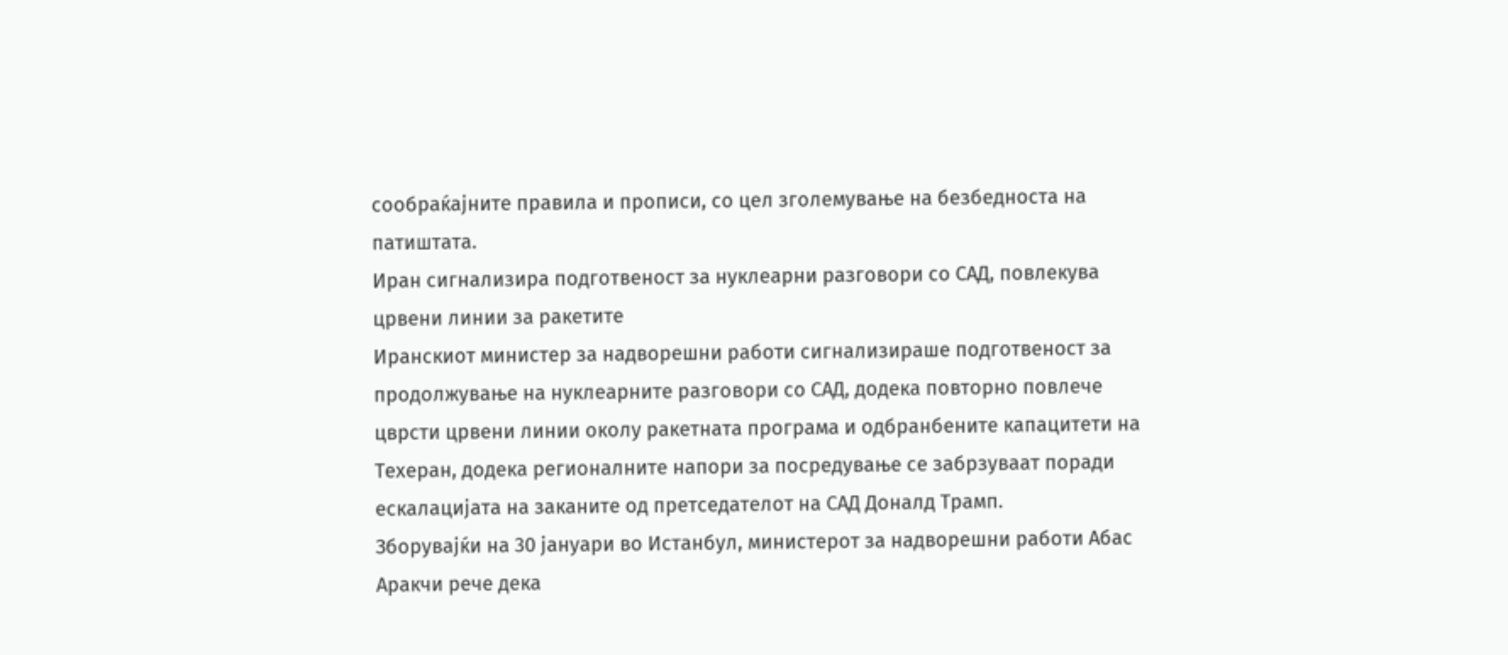сообраќајните правила и прописи, со цел зголемување на безбедноста на патиштата.
Иран сигнализира подготвеност за нуклеарни разговори со САД, повлекува црвени линии за ракетите
Иранскиот министер за надворешни работи сигнализираше подготвеност за продолжување на нуклеарните разговори со САД, додека повторно повлече цврсти црвени линии околу ракетната програма и одбранбените капацитети на Техеран, додека регионалните напори за посредување се забрзуваат поради ескалацијата на заканите од претседателот на САД Доналд Трамп.
Зборувајќи на 30 јануари во Истанбул, министерот за надворешни работи Абас Аракчи рече дека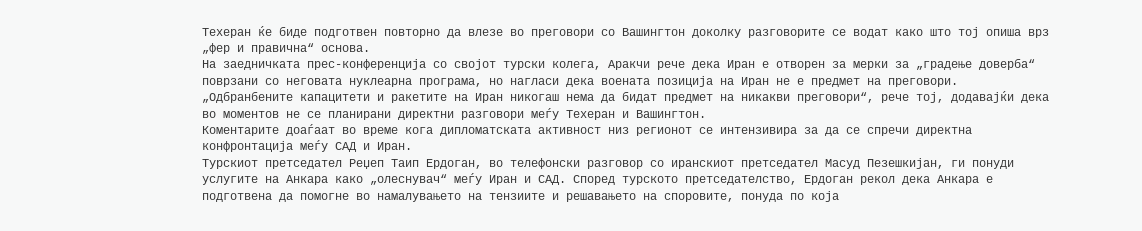Техеран ќе биде подготвен повторно да влезе во преговори со Вашингтон доколку разговорите се водат како што тој опиша врз „фер и правична“ основа.
На заедничката прес-конференција со својот турски колега, Аракчи рече дека Иран е отворен за мерки за „градење доверба“ поврзани со неговата нуклеарна програма, но нагласи дека воената позиција на Иран не е предмет на преговори.
„Одбранбените капацитети и ракетите на Иран никогаш нема да бидат предмет на никакви преговори“, рече тој, додавајќи дека во моментов не се планирани директни разговори меѓу Техеран и Вашингтон.
Коментарите доаѓаат во време кога дипломатската активност низ регионот се интензивира за да се спречи директна конфронтација меѓу САД и Иран.
Турскиот претседател Реџеп Таип Ердоган, во телефонски разговор со иранскиот претседател Масуд Пезешкијан, ги понуди услугите на Анкара како „олеснувач“ меѓу Иран и САД. Според турското претседателство, Ердоган рекол дека Анкара е подготвена да помогне во намалувањето на тензиите и решавањето на споровите, понуда по која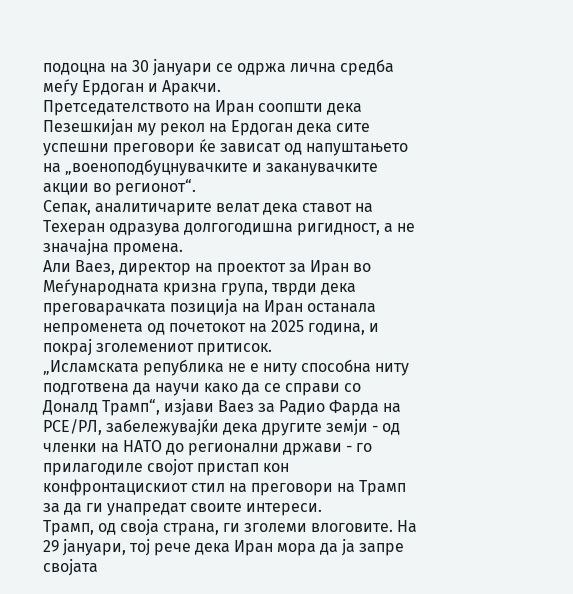подоцна на 30 јануари се одржа лична средба меѓу Ердоган и Аракчи.
Претседателството на Иран соопшти дека Пезешкијан му рекол на Ердоган дека сите успешни преговори ќе зависат од напуштањето на „военоподбуцнувачките и заканувачките акции во регионот“.
Сепак, аналитичарите велат дека ставот на Техеран одразува долгогодишна ригидност, а не значајна промена.
Али Ваез, директор на проектот за Иран во Меѓународната кризна група, тврди дека преговарачката позиција на Иран останала непроменета од почетокот на 2025 година, и покрај зголемениот притисок.
„Исламската република не е ниту способна ниту подготвена да научи како да се справи со Доналд Трамп“, изјави Ваез за Радио Фарда на РСЕ/РЛ, забележувајќи дека другите земји - од членки на НАТО до регионални држави - го прилагодиле својот пристап кон конфронтацискиот стил на преговори на Трамп за да ги унапредат своите интереси.
Трамп, од своја страна, ги зголеми влоговите. На 29 јануари, тој рече дека Иран мора да ја запре својата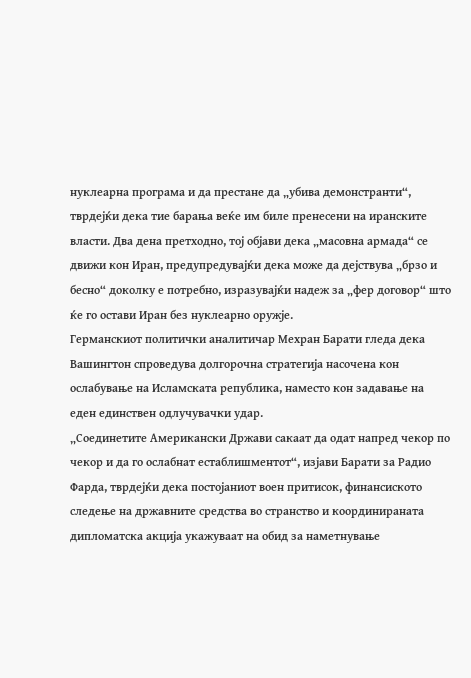нуклеарна програма и да престане да „убива демонстранти“, тврдејќи дека тие барања веќе им биле пренесени на иранските власти. Два дена претходно, тој објави дека „масовна армада“ се движи кон Иран, предупредувајќи дека може да дејствува „брзо и бесно“ доколку е потребно, изразувајќи надеж за „фер договор“ што ќе го остави Иран без нуклеарно оружје.
Германскиот политички аналитичар Мехран Барати гледа дека Вашингтон спроведува долгорочна стратегија насочена кон ослабување на Исламската република, наместо кон задавање на еден единствен одлучувачки удар.
„Соединетите Американски Држави сакаат да одат напред чекор по чекор и да го ослабнат естаблишментот“, изјави Барати за Радио Фарда, тврдејќи дека постојаниот воен притисок, финансиското следење на државните средства во странство и координираната дипломатска акција укажуваат на обид за наметнување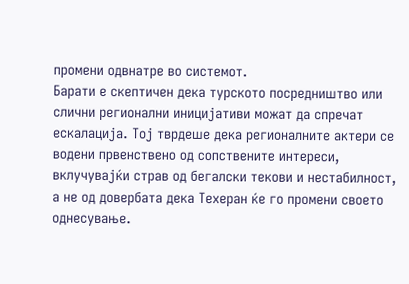промени одвнатре во системот.
Барати е скептичен дека турското посредништво или слични регионални иницијативи можат да спречат ескалација. Тој тврдеше дека регионалните актери се водени првенствено од сопствените интереси, вклучувајќи страв од бегалски текови и нестабилност, а не од довербата дека Техеран ќе го промени своето однесување.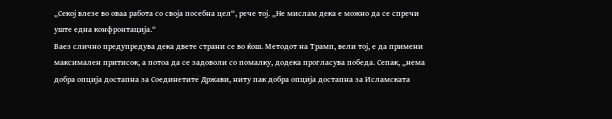„Секој влезе во оваа работа со своја посебна цел“, рече тој. „Не мислам дека е можно да се спречи уште една конфронтација.“
Ваез слично предупредува дека двете страни се во ќош. Методот на Трамп, вели тој, е да примени максимален притисок, а потоа да се задоволи со помалку, додека прогласува победа. Сепак, „нема добра опција достапна за Соединетите Држави, ниту пак добра опција достапна за Исламската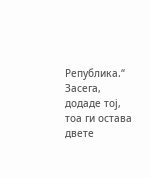Република.“ Засега, додаде тој, тоа ги остава двете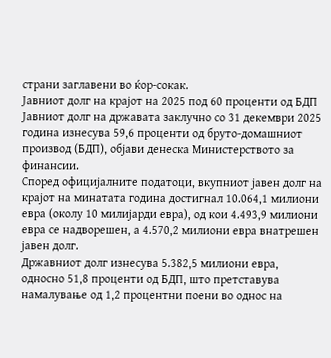страни заглавени во ќор-сокак.
Јавниот долг на крајот на 2025 под 60 проценти од БДП
Јавниот долг на државата заклучно со 31 декември 2025 година изнесува 59,6 проценти од бруто-домашниот производ (БДП), објави денеска Министерството за финансии.
Според официјалните податоци, вкупниот јавен долг на крајот на минатата година достигнал 10.064,1 милиони евра (околу 10 милијарди евра), од кои 4.493,9 милиони евра се надворешен, а 4.570,2 милиони евра внатрешен јавен долг.
Државниот долг изнесува 5.382,5 милиони евра, односно 51,8 проценти од БДП, што претставува намалување од 1,2 процентни поени во однос на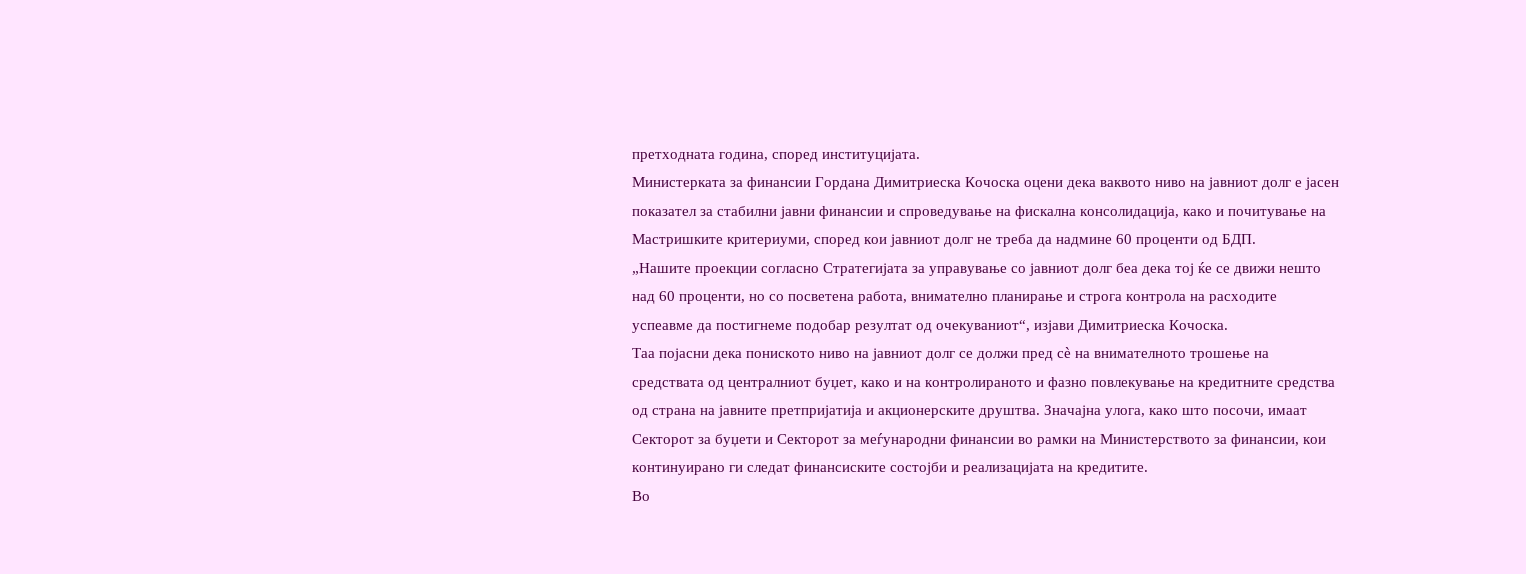претходната година, според институцијата.
Министерката за финансии Гордана Димитриеска Кочоска оцени дека ваквото ниво на јавниот долг е јасен показател за стабилни јавни финансии и спроведување на фискална консолидација, како и почитување на Мастришките критериуми, според кои јавниот долг не треба да надмине 60 проценти од БДП.
„Нашите проекции согласно Стратегијата за управување со јавниот долг беа дека тој ќе се движи нешто над 60 проценти, но со посветена работа, внимателно планирање и строга контрола на расходите успеавме да постигнеме подобар резултат од очекуваниот“, изјави Димитриеска Кочоска.
Таа појасни дека пониското ниво на јавниот долг се должи пред сè на внимателното трошење на средствата од централниот буџет, како и на контролираното и фазно повлекување на кредитните средства од страна на јавните претпријатија и акционерските друштва. Значајна улога, како што посочи, имаат Секторот за буџети и Секторот за меѓународни финансии во рамки на Министерството за финансии, кои континуирано ги следат финансиските состојби и реализацијата на кредитите.
Во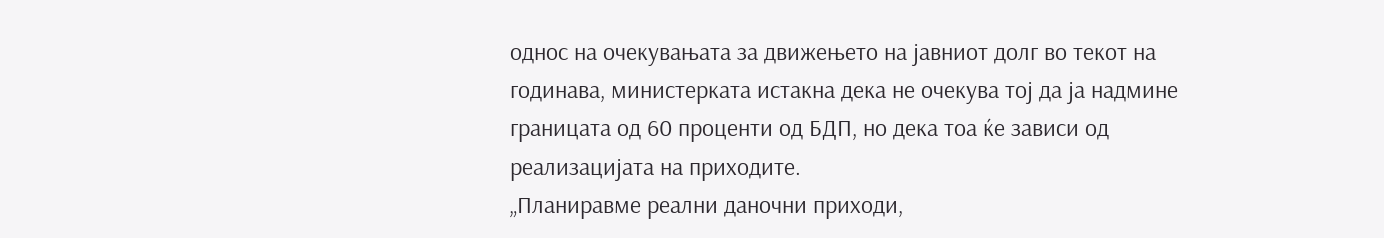однос на очекувањата за движењето на јавниот долг во текот на годинава, министерката истакна дека не очекува тој да ја надмине границата од 60 проценти од БДП, но дека тоа ќе зависи од реализацијата на приходите.
„Планиравме реални даночни приходи,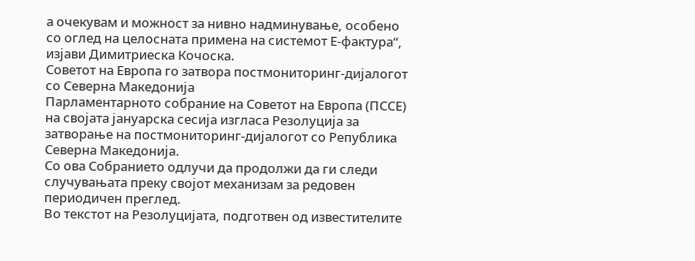а очекувам и можност за нивно надминување, особено со оглед на целосната примена на системот Е-фактура“, изјави Димитриеска Кочоска.
Советот на Европа го затвора постмониторинг-дијалогот со Северна Македонија
Парламентарното собрание на Советот на Европа (ПССЕ) на својата јануарска сесија изгласа Резолуција за затворање на постмониторинг-дијалогот со Република Северна Македонија.
Со ова Собранието одлучи да продолжи да ги следи случувањата преку својот механизам за редовен периодичен преглед.
Во текстот на Резолуцијата, подготвен од известителите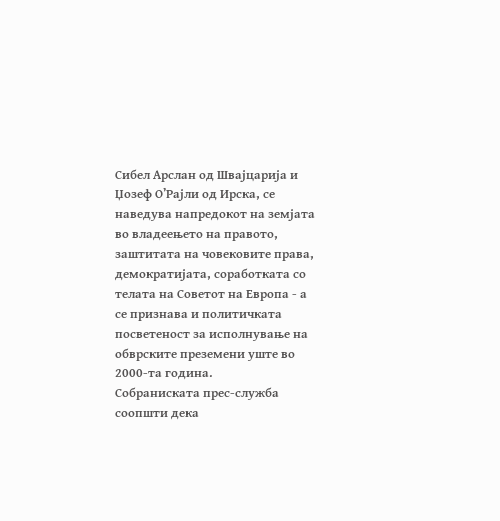Сибел Арслан од Швајцарија и Џозеф О’Рајли од Ирска, се наведува напредокот на земјата во владеењето на правото, заштитата на човековите права, демократијата, соработката со телата на Советот на Европа - а се признава и политичката посветеност за исполнување на обврските преземени уште во 2000-та година.
Собраниската прес-служба соопшти дека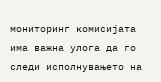мониторинг комисијата има важна улога да го следи исполнувањето на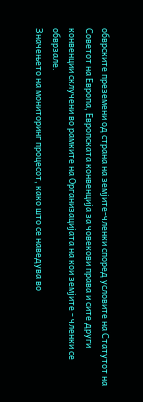обврските преземени од страна на земјите-членки според условите на Статутот на Советот на Европа, Европската конвенција за човекови права и сите други конвенции склучени во рамките на Организацијата на кои земјите - членки се обврзале.
Значењето на мониторинг процесот, како што се наведува во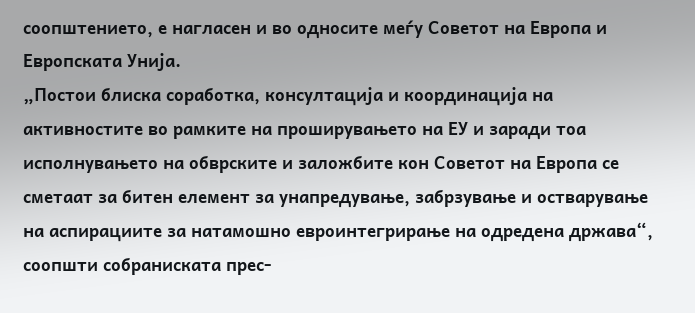соопштението, е нагласен и во односите меѓу Советот на Европа и Европската Унија.
„Постои блиска соработка, консултација и координација на активностите во рамките на проширувањето на ЕУ и заради тоа исполнувањето на обврските и заложбите кон Советот на Европа се сметаат за битен елемент за унапредување, забрзување и остварување на аспирациите за натамошно евроинтегрирање на одредена држава“, соопшти собраниската прес-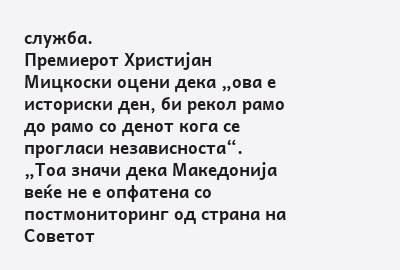служба.
Премиерот Христијан Мицкоски оцени дека „ова е историски ден, би рекол рамо до рамо со денот кога се прогласи независноста“.
„Тоа значи дека Македонија веќе не е опфатена со постмониторинг од страна на Советот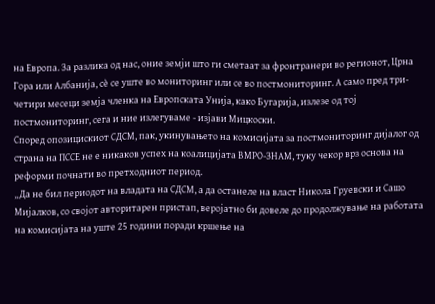на Европа. За разлика од нас, оние земји што ги сметаат за фронтранери во регионот, Црна Гора или Албанија, сè се уште во мониторинг или се во постмониторинг. А само пред три-четири месеци земја членка на Европската Унија, како Бугарија, излезе од тој постмониторинг, сега и ние излегуваме - изјави Мицкоски.
Според опозицискиот СДСМ, пак, укинувањето на комисијата за постмониторинг дијалог од страна на ПССЕ не е никаков успех на коалицијата ВМРО-ЗНАМ, туку чекор врз основа на реформи почнати во претходниот период.
„Да не бил периодот на владата на СДСМ, а да останеле на власт Никола Груевски и Сашо Мијалков, со својот авторитарен пристап, веројатно би довеле до продолжување на работата на комисијата на уште 25 години поради кршење на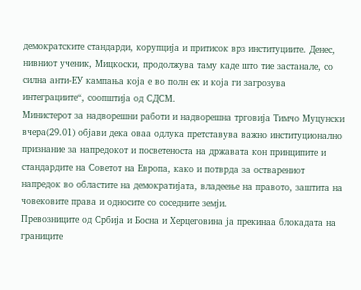демократските стандарди, корупција и притисок врз институциите. Денес, нивниот ученик, Мицкоски, продолжува таму каде што тие застанале, со силна анти-ЕУ кампања која е во полн ек и која ги загрозува интеграциите“, соопштија од СДСМ.
Министерот за надворешни работи и надворешна трговија Тимчо Муцунски вчера(29.01) објави дека оваа одлука претставува важно институционално признание за напредокот и посветеноста на државата кон принципите и стандардите на Советот на Европа, како и потврда за остварениот напредок во областите на демократијата, владеење на правото, заштита на човековите права и односите со соседните земји.
Превозниците од Србија и Босна и Херцеговина ја прекинаа блокадата на границите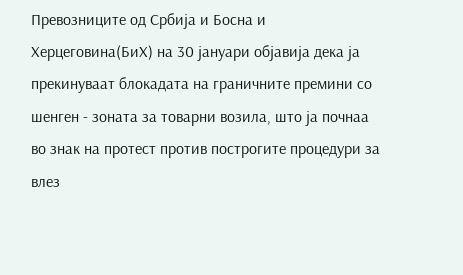Превозниците од Србија и Босна и Херцеговина(БиХ) на 30 јануари објавија дека ја прекинуваат блокадата на граничните премини со шенген - зоната за товарни возила, што ја почнаа во знак на протест против построгите процедури за влез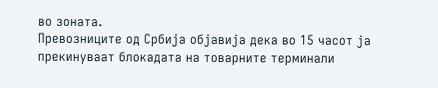во зоната.
Превозниците од Србија објавија дека во 15 часот ја прекинуваат блокадата на товарните терминали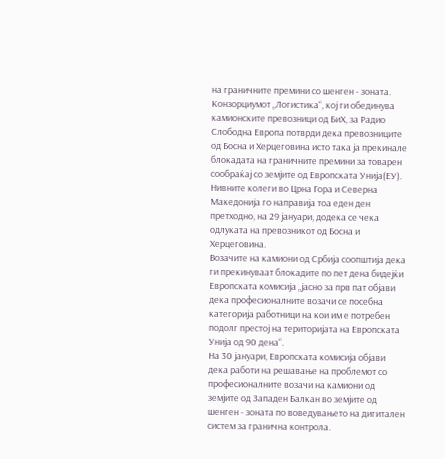на граничните премини со шенген - зоната.
Конзорциумот „Логистика“, кој ги обединува камионските превозници од БиХ, за Радио Слободна Европа потврди дека превозниците од Босна и Херцеговина исто така ја прекинале блокадата на граничните премини за товарен сообраќај со земјите од Европската Унија(ЕУ).
Нивните колеги во Црна Гора и Северна Македонија го направија тоа еден ден претходно, на 29 јануари, додека се чека одлуката на превозникот од Босна и Херцеговина.
Возачите на камиони од Србија соопштија дека ги прекинуваат блокадите по пет дена бидејќи Европската комисија „јасно за прв пат објави дека професионалните возачи се посебна категорија работници на кои им е потребен подолг престој на територијата на Европската Унија од 90 дена“.
На 30 јануари, Европската комисија објави дека работи на решавање на проблемот со професионалните возачи на камиони од земјите од Западен Балкан во земјите од шенген - зоната по воведувањето на дигитален систем за гранична контрола.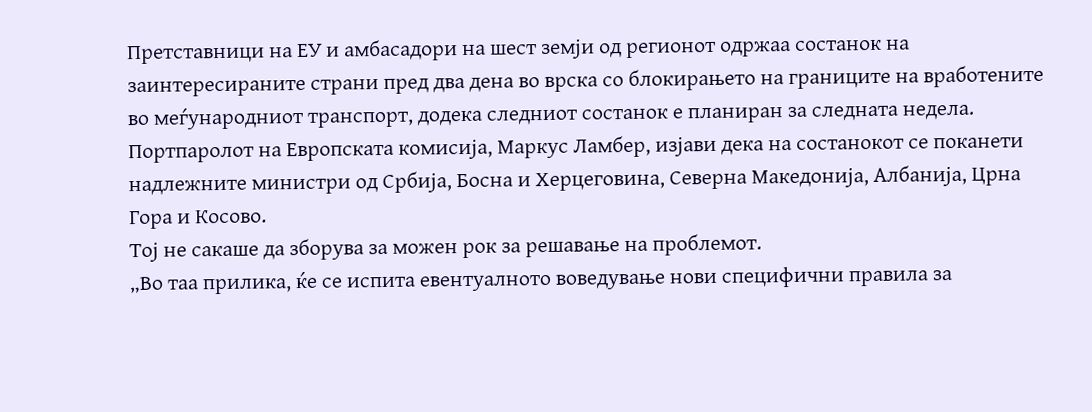Претставници на ЕУ и амбасадори на шест земји од регионот одржаа состанок на заинтересираните страни пред два дена во врска со блокирањето на границите на вработените во меѓународниот транспорт, додека следниот состанок е планиран за следната недела.
Портпаролот на Европската комисија, Маркус Ламбер, изјави дека на состанокот се поканети надлежните министри од Србија, Босна и Херцеговина, Северна Македонија, Албанија, Црна Гора и Косово.
Тој не сакаше да зборува за можен рок за решавање на проблемот.
„Во таа прилика, ќе се испита евентуалното воведување нови специфични правила за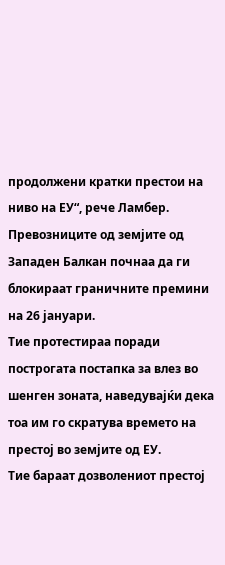продолжени кратки престои на ниво на ЕУ“, рече Ламбер.
Превозниците од земјите од Западен Балкан почнаа да ги блокираат граничните премини на 26 јануари.
Тие протестираа поради построгата постапка за влез во шенген зоната, наведувајќи дека тоа им го скратува времето на престој во земјите од ЕУ.
Тие бараат дозволениот престој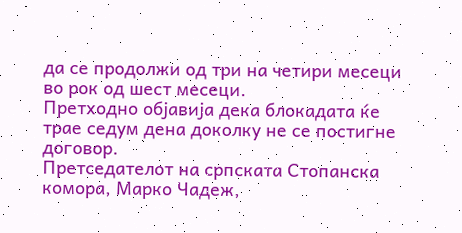да се продолжи од три на четири месеци во рок од шест месеци.
Претходно објавија дека блокадата ќе трае седум дена доколку не се постигне договор.
Претседателот на српската Стопанска комора, Марко Чадеж,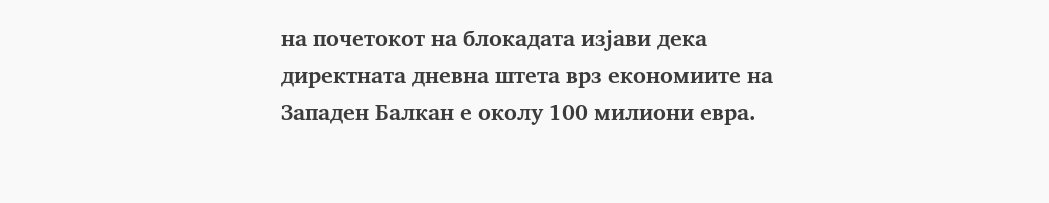на почетокот на блокадата изјави дека директната дневна штета врз економиите на Западен Балкан е околу 100 милиони евра.